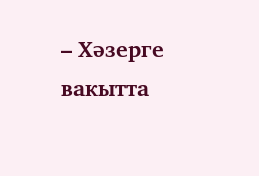– Хәзерге вакытта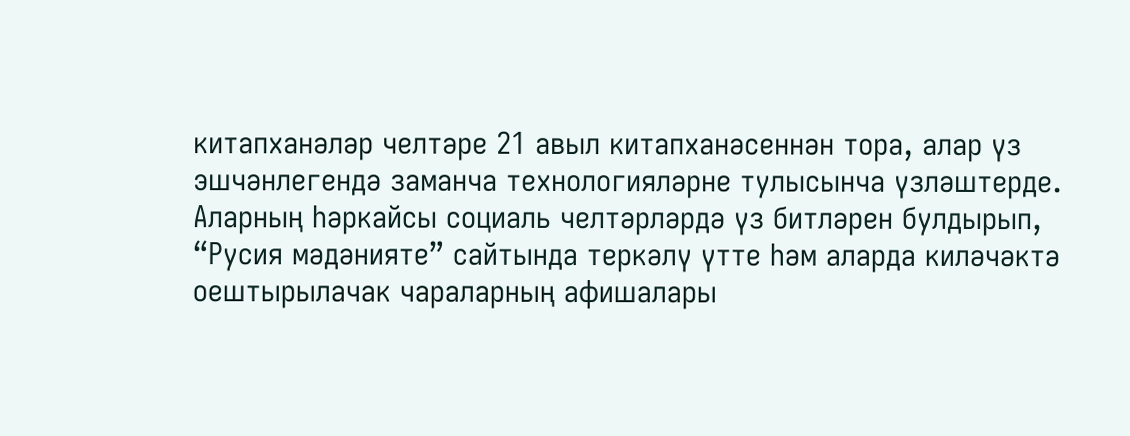китапханәләр челтәре 21 авыл китапханәсеннән тора, алар үз эшчәнлегендә заманча технологияләрне тулысынча үзләштерде. Аларның һәркайсы социаль челтәрләрдә үз битләрен булдырып, “Русия мәдәнияте” сайтында теркәлү үтте һәм аларда киләчәктә оештырылачак чараларның афишалары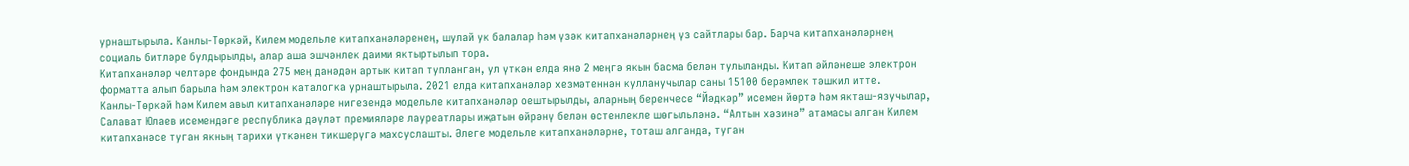урнаштырыла. Канлы-Төркәй, Килем модельле китапханәләренең, шулай ук балалар һәм үзәк китапханәләрнең үз сайтлары бар. Барча китапханәләрнең социаль битләре булдырылды, алар аша эшчәнлек даими яктыртылып тора.
Китапханәләр челтәре фондында 275 мең данәдән артык китап тупланган, ул үткән елда янә 2 меңгә якын басма белән тулыланды. Китап әйләнеше электрон форматта алып барыла һәм электрон каталогка урнаштырыла. 2021 елда китапханәләр хезмәтеннән кулланучылар саны 15100 берәмлек тәшкил итте.
Канлы-Төркәй һәм Килем авыл китапханәләре нигезендә модельле китапханәләр оештырылды, аларның беренчесе “Йәдкәр” исемен йөртә һәм якташ-язучылар, Салават Юлаев исемендәге республика дәүләт премияләре лауреатлары иҗатын өйрәнү белән өстенлекле шөгыльләнә. “Алтын хәзинә” атамасы алган Килем китапханәсе туган якның тарихи үткәнен тикшерүгә махсуслашты. Әлеге модельле китапханәләрне, тоташ алганда, туган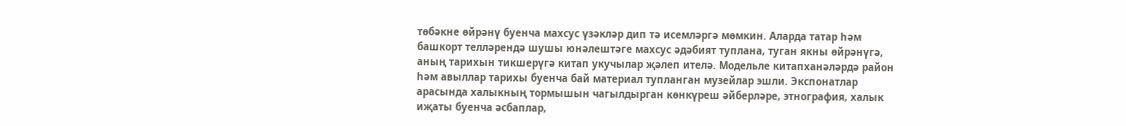төбәкне өйрәнү буенча махсус үзәкләр дип тә исемләргә мөмкин. Аларда татар һәм башкорт телләрендә шушы юнәлештәге махсус әдәбият туплана, туган якны өйрәнүгә, аның тарихын тикшерүгә китап укучылар җәлеп ителә. Модельле китапханәләрдә район һәм авыллар тарихы буенча бай материал тупланган музейлар эшли. Экспонатлар арасында халыкның тормышын чагылдырган көнкүреш әйберләре, этнография, халык иҗаты буенча әсбаплар,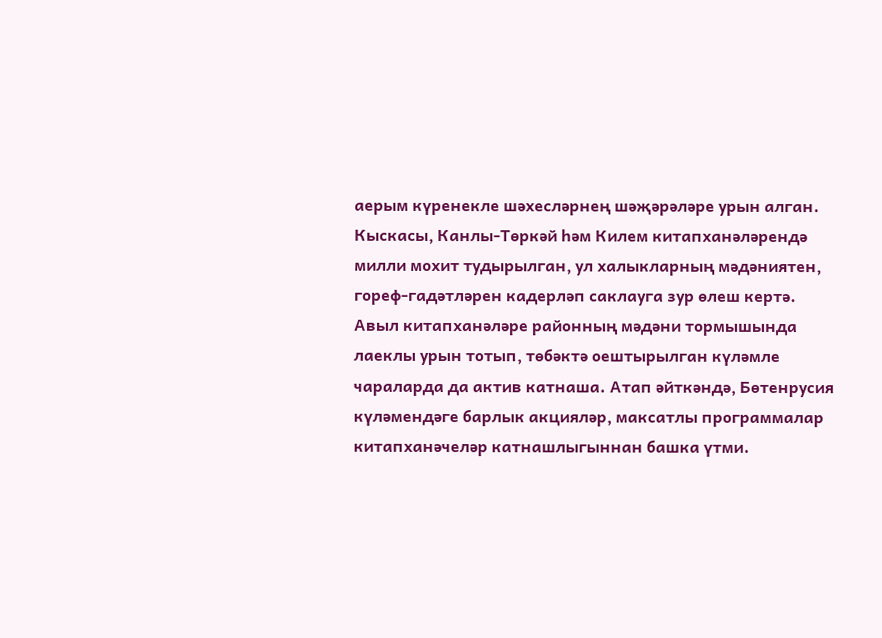аерым күренекле шәхесләрнең шәҗәрәләре урын алган. Кыскасы, Канлы-Төркәй һәм Килем китапханәләрендә милли мохит тудырылган, ул халыкларның мәдәниятен, гореф-гадәтләрен кадерләп саклауга зур өлеш кертә.
Авыл китапханәләре районның мәдәни тормышында лаеклы урын тотып, төбәктә оештырылган күләмле чараларда да актив катнаша. Атап әйткәндә, Бөтенрусия күләмендәге барлык акцияләр, максатлы программалар китапханәчеләр катнашлыгыннан башка үтми.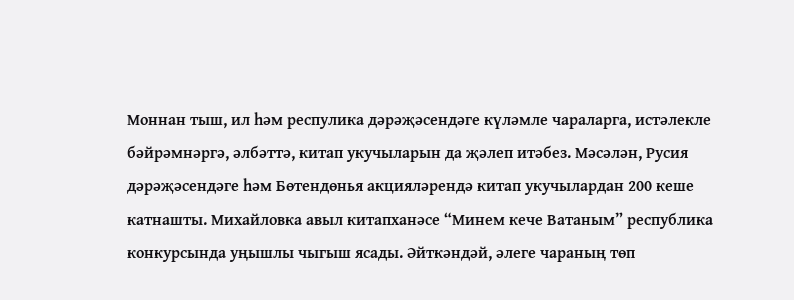Моннан тыш, ил һәм респулика дәрәҗәсендәге күләмле чараларга, истәлекле бәйрәмнәргә, әлбәттә, китап укучыларын да җәлеп итәбез. Мәсәлән, Русия дәрәҗәсендәге һәм Бөтендөнья акцияләрендә китап укучылардан 200 кеше катнашты. Михайловка авыл китапханәсе “Минем кече Ватаным” республика конкурсында уңышлы чыгыш ясады. Әйткәндәй, әлеге чараның төп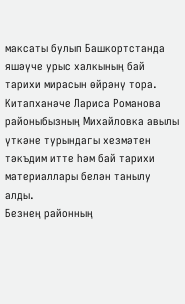максаты булып Башкортстанда яшәүче урыс халкының бай тарихи мирасын өйрәнү тора. Китапханәче Лариса Романова районыбызның Михайловка авылы үткәне турындагы хезмәтен тәкъдим итте һәм бай тарихи материаллары белән танылу алды.
Безнең районның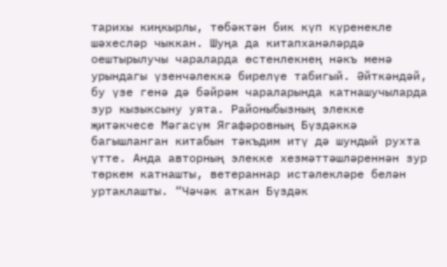тарихы киңкырлы, төбәктән бик күп күренекле шәхесләр чыккан. Шуңа да китапханәләрдә оештырылучы чараларда өстенлекнең нәкъ менә урындагы үзенчәлеккә бирелүе табигый. Әйткәндәй, бу үзе генә дә бәйрәм чараларында катнашучыларда зур кызыксыну уята. Районыбызның элекке җитәкчесе Мәгасүм Ягафәровның Бүздәккә багышланган китабын тәкъдим итү дә шундый рухта үтте. Анда авторның элекке хезмәттәшләреннән зур төркем катнашты, ветераннар истәлекләре белән уртаклашты. “Чәчәк аткан Бүздәк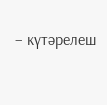– күтәрелеш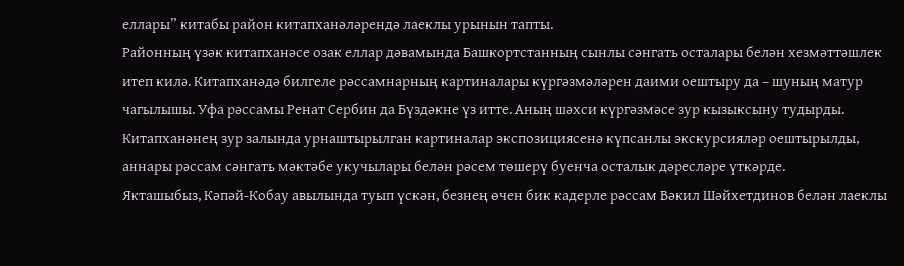еллары” китабы район китапханәләрендә лаеклы урынын тапты.
Районның үзәк китапханәсе озак еллар дәвамында Башкортстанның сынлы сәнгать осталары белән хезмәттәшлек итеп килә. Китапханәдә билгеле рәссамнарның картиналары күргәзмәләрен даими оештыру да – шуның матур чагылышы. Уфа рәссамы Ренат Сербин да Бүздәкне үз итте. Аның шәхси күргәзмәсе зур кызыксыну тудырды. Китапханәнең зур залында урнаштырылган картиналар экспозициясенә күпсанлы экскурсияләр оештырылды, аннары рәссам сәнгать мәктәбе укучылары белән рәсем төшерү буенча осталык дәресләре үткәрде.
Якташыбыз, Кәпәй-Кобау авылында туып үскән, безнең өчен бик кадерле рәссам Вәкил Шәйхетдинов белән лаеклы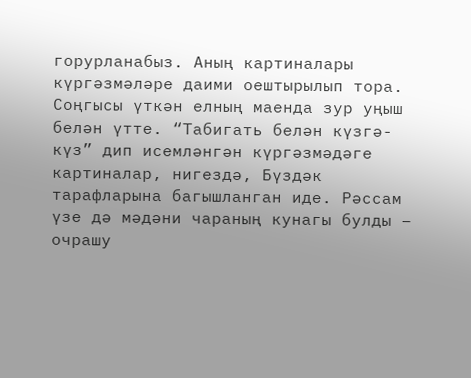горурланабыз. Аның картиналары күргәзмәләре даими оештырылып тора. Соңгысы үткән елның маенда зур уңыш белән үтте. “Табигать белән күзгә-күз” дип исемләнгән күргәзмәдәге картиналар, нигездә, Бүздәк тарафларына багышланган иде. Рәссам үзе дә мәдәни чараның кунагы булды – очрашу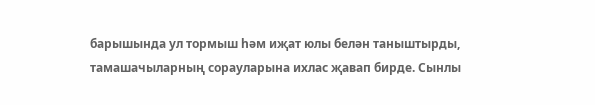барышында ул тормыш һәм иҗат юлы белән таныштырды, тамашачыларның сорауларына ихлас җавап бирде. Сынлы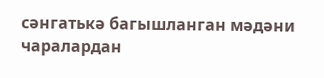сәнгатькә багышланган мәдәни чаралардан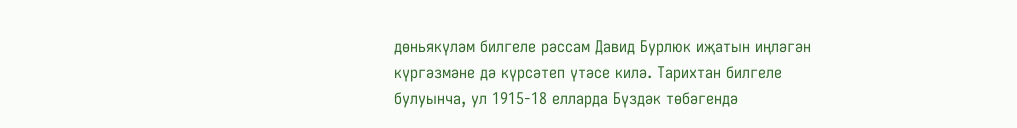дөньякүләм билгеле рәссам Давид Бурлюк иҗатын иңләгән күргәзмәне дә күрсәтеп үтәсе килә. Тарихтан билгеле булуынча, ул 1915-18 елларда Бүздәк төбәгендә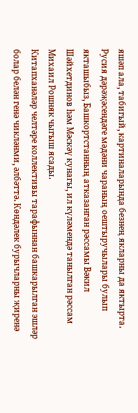яшәп ала, табигый, картиналарында безнең якларны да яктырта. Русия дәрәҗәсендәге мәдәни чараның оештыручылары булып якташыбыз, Башкортстанның атказанган рәссамы Вәкил Шәйхетдинов һәм Мәскәү кунагы, ил күләмендә танылган рәссам Михаил Рошняк чыгыш ясады.
Китапханәләр челтәре коллективы тарафыннан башкарылган эшләр болар белән генә чикләнми, әлбәттә. Көндәлек бурычларны җиренә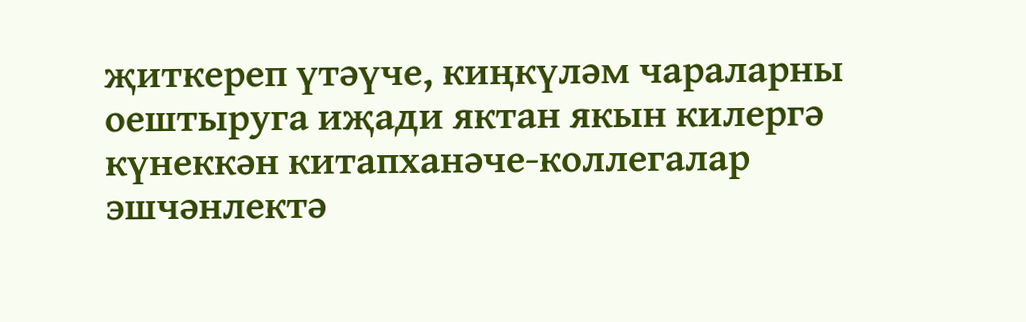җиткереп үтәүче, киңкүләм чараларны оештыруга иҗади яктан якын килергә күнеккән китапханәче-коллегалар эшчәнлектә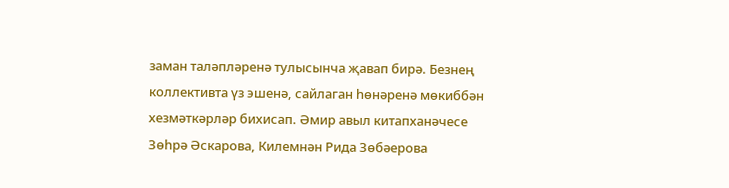заман таләпләренә тулысынча җавап бирә. Безнең коллективта үз эшенә, сайлаган һөнәренә мөкиббән хезмәткәрләр бихисап. Әмир авыл китапханәчесе Зөһрә Әскарова, Килемнән Рида Зөбәерова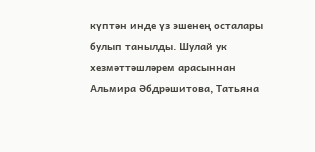күптән инде үз эшенең осталары булып танылды. Шулай ук хезмәттәшләрем арасыннан Альмира Әбдрәшитова, Татьяна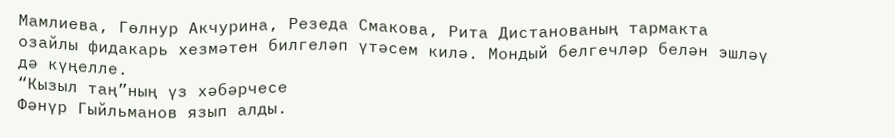Мамлиева, Гөлнур Акчурина, Резеда Смакова, Рита Дистанованың тармакта озайлы фидакарь хезмәтен билгеләп үтәсем килә. Мондый белгечләр белән эшләү дә күңелле.
“Кызыл таң”ның үз хәбәрчесе
Фәнүр Гыйльманов язып алды.